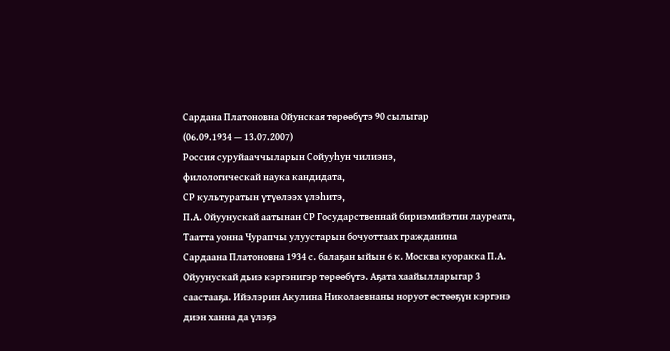Сардана Платоновна Ойунская төрөөбүтэ 90 сылыгар
(06.09.1934 — 13.07.2007)
Россия суруйааччыларын Сойууһун чилиэнэ,
филологическай наука кандидата,
СР культуратын үтүөлээх үлэһитэ,
П.А. Ойуунускай аатынан СР Государственнай бириэмийэтин лауреата,
Таатта уонна Чурапчы улуустарын бочуоттаах гражданина
Сардаана Платоновна 1934 с. балаҕан ыйын 6 к. Москва куоракка П.А. Ойуунускай дьиэ кэргэнигэр төрөөбүтэ. Аҕата хаайылларыгар 3 саастааҕа. Ийэлэрин Акулина Николаевнаны норуот өстөөҕүн кэргэнэ диэн ханна да үлэҕэ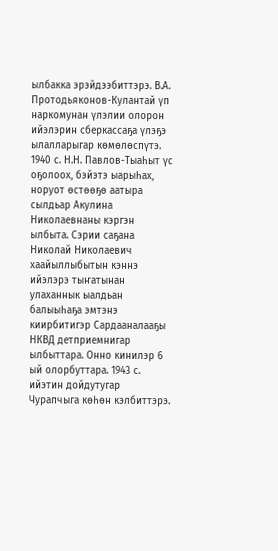ылбакка эрэйдээбиттэрэ. В.А. Протодьяконов-Кулантай үп наркомунан үлэлии олорон ийэлэрин сберкассаҕа үлэҕэ ылалларыгар көмөлөспүтэ. 1940 с. Н.Н. Павлов-Тыаһыт үс оҕолоох, бэйэтэ ыарыһах, норуот өстөөҕө аатыра сылдьар Акулина Николаевнаны кэргэн ылбыта. Сэрии саҕана Николай Николаевич хаайыллыбытын кэннэ ийэлэрэ тыҥатынан улаханнык ыалдьан балыыһаҕа эмтэнэ киирбитигэр Сардааналааҕы НКВД детприемнигар ылбыттара. Онно кинилэр 6 ый олорбуттара. 1943 с. ийэтин дойдутугар Чурапчыга көһөн кэлбиттэрэ.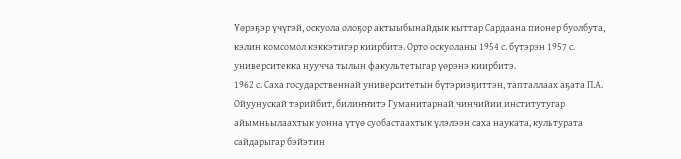Үөрэҕэр үчүгэй, оскуола олоҕор актыыбынайдык кыттар Сардаана пионер буолбута, кэлин комсомол кэккэтигэр киирбитэ. Орто оскуоланы 1954 с. бүтэрэн 1957 с. университекка нуучча тылын факультетыгар үөрэнэ киирбитэ.
1962 с. Саха государственнай университетын бүтэриэҕиттэн, тапталлаах аҕата П.А. Ойуунускай тэрийбит, билиҥҥитэ Гуманитарнай чинчийии институтугар айымньылаахтык уонна үтүө суобастаахтык үлэлээн саха науката, культурата сайдарыгар бэйэтин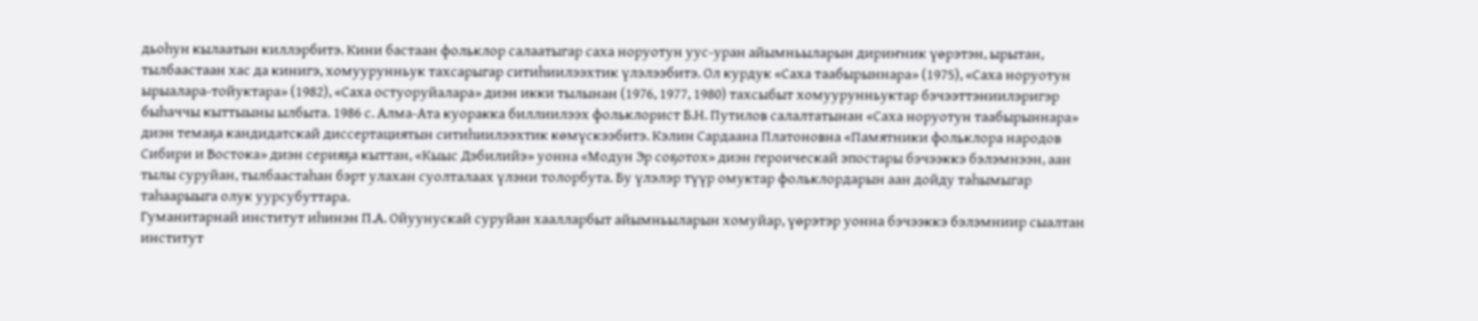дьоһун кылаатын киллэрбитэ. Кини бастаан фольклор салаатыгар саха норуотун уус-уран айымньыларын дириҥник үөрэтэн, ырытан, тылбаастаан хас да кинигэ, хомуурунньук тахсарыгар ситиһиилээхтик үлэлээбитэ. Ол курдук «Саха таабырыннара» (1975), «Саха норуотун ырыалара-тойуктара» (1982), «Саха остуоруйалара» диэн икки тылынан (1976, 1977, 1980) тахсыбыт хомуурунньуктар бэчээттэниилэригэр быһаччы кыттыыны ылбыта. 1986 с. Алма-Ата куоракка биллиилээх фольклорист Б.Н. Путилов салалтатынан «Саха норуотун таабырыннара» диэн темаҕа кандидатскай диссертациятын ситиһиилээхтик көмүскээбитэ. Кэлин Сардаана Платоновна «Памятники фольклора народов Сибири и Востока» диэн серияҕа кыттан, «Кыыс Дэбилийэ» уонна «Модун Эр соҕотох» диэн героическай эпостары бэчээккэ бэлэмнээн, аан тылы суруйан, тылбаастаһан бэрт улахан суолталаах үлэни толорбута. Бу үлэлэр түүр омуктар фольклордарын аан дойду таһымыгар таһаарыыга олук уурсубуттара.
Гуманитарнай институт иһинэн П.А. Ойуунускай суруйан хаалларбыт айымньыларын хомуйар, үөрэтэр уонна бэчээккэ бэлэмниир сыалтан институт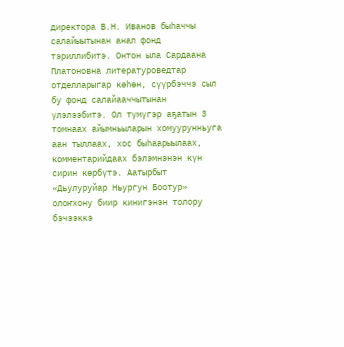директора В.Н. Иванов быһаччы салайыытынан анал фонд тэриллибитэ. Онтон ыла Сардаана Платоновна литературоведтар отделларыгар көһөн, сүүрбэччэ сыл бу фонд салайааччытынан үлэлээбитэ. Ол түмүгэр аҕатын 3 томнаах айымньыларын хомуурунньуга аан тыллаах, хос быһаарыылаах, комментарийдаах бэлэмнэнэн күн сирин көрбүтэ. Аатырбыт «Дьулуруйар Ньургун Боотур» олоҥхону биир кинигэнэн толору бэчээккэ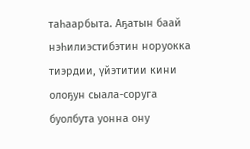таһаарбыта. Аҕатын баай нэһилиэстибэтин норуокка тиэрдии, үйэтитии кини олоҕун сыала-соруга буолбута уонна ону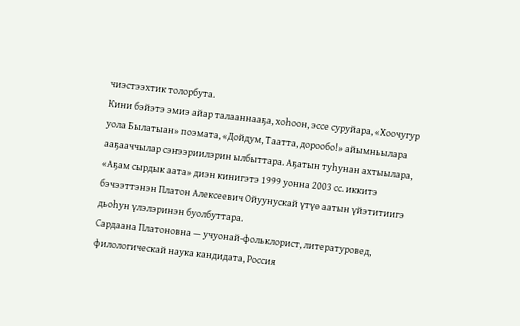чиэстээхтик толорбута.
Кини бэйэтэ эмиэ айар талааннааҕа, хоһоон, эссе суруйара, «Хоочугур уола Былатыан» поэмата, «Дойдум, Таатта, дорообо!» айымньылара ааҕааччылар сэҥээриилэрин ылбыттара. Аҕатын туһунан ахтыылара, «Аҕам сырдык аата» диэн кинигэтэ 1999 уонна 2003 сс. иккитэ бэчээттэнэн Платон Алексеевич Ойуунускай үтүө аатын үйэтитиигэ дьоһун үлэлэринэн буолбуттара.
Сардаана Платоновна — учуонай-фольклорист, литературовед, филологическай наука кандидата, Россия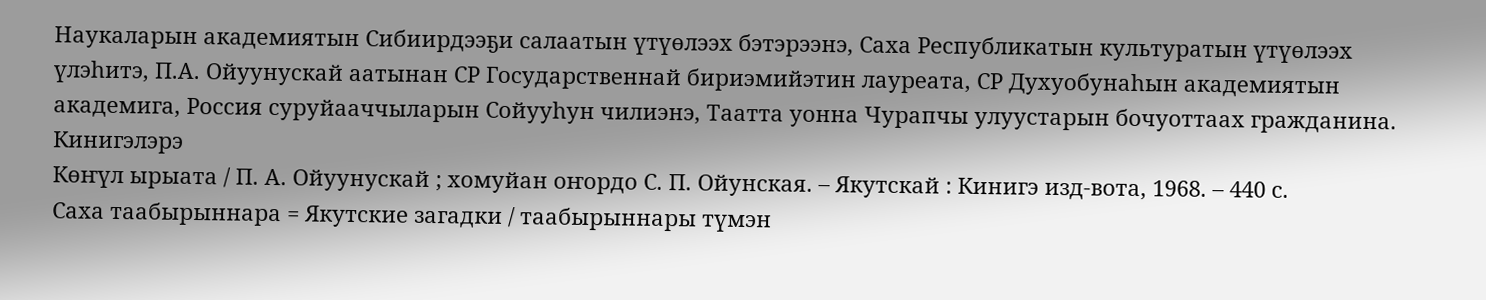Наукаларын академиятын Сибиирдээҕи салаатын үтүөлээх бэтэрээнэ, Саха Республикатын культуратын үтүөлээх үлэһитэ, П.А. Ойуунускай аатынан СР Государственнай бириэмийэтин лауреата, СР Духуобунаһын академиятын академига, Россия суруйааччыларын Сойууһун чилиэнэ, Таатта уонна Чурапчы улуустарын бочуоттаах гражданина.
Кинигэлэрэ
Көҥүл ырыата / П. А. Ойуунускай ; хомуйан оҥордо С. П. Ойунская. – Якутскай : Кинигэ изд-вота, 1968. – 440 с.
Саха таабырыннара = Якутские загадки / таабырыннары түмэн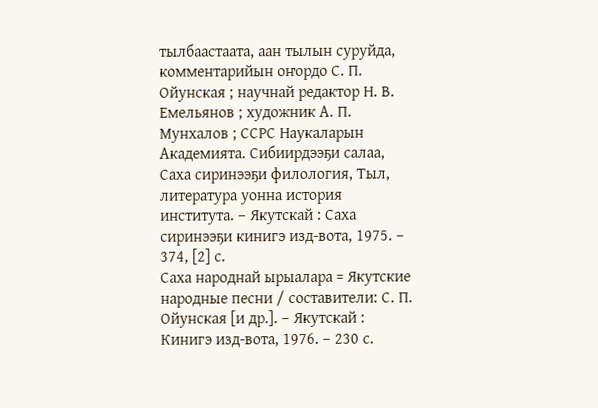тылбаастаата, аан тылын суруйда, комментарийын оҥордо С. П. Ойунская ; научнай редактор Н. В. Емельянов ; художник А. П. Мунхалов ; ССРС Наукаларын Академията. Сибиирдээҕи салаа, Саха сиринээҕи филология, Тыл, литература уонна история института. – Якутскай : Саха сиринээҕи кинигэ изд-вота, 1975. – 374, [2] с.
Саха народнай ырыалара = Якутские народные песни / составители: С. П. Ойунская [и др.]. – Якутскай : Кинигэ изд-вота, 1976. – 230 с.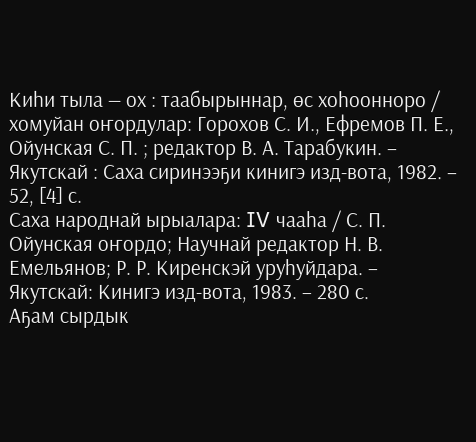Киһи тыла — ох : таабырыннар, өс хоһоонноро / хомуйан оҥордулар: Горохов С. И., Ефремов П. Е., Ойунская С. П. ; редактор В. А. Тарабукин. – Якутскай : Саха сиринээҕи кинигэ изд-вота, 1982. – 52, [4] с.
Саха народнай ырыалара: IV чааһа / С. П. Ойунская оҥордо; Научнай редактор Н. В. Емельянов; Р. Р. Киренскэй уруһуйдара. – Якутскай: Кинигэ изд-вота, 1983. – 280 с.
Аҕам сырдык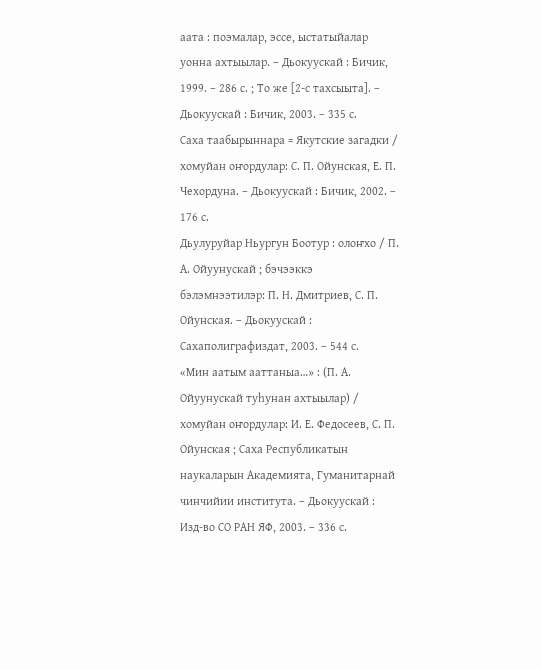аата : поэмалар, эссе, ыстатыйалар уонна ахтыылар. – Дьокуускай : Бичик, 1999. – 286 с. ; То же [2-с тахсыыта]. – Дьокуускай : Бичик, 2003. – 335 с.
Саха таабырыннара = Якутские загадки / хомуйан оҥордулар: С. П. Ойунская, Е. П. Чехордуна. – Дьокуускай : Бичик, 2002. – 176 с.
Дьулуруйар Ньургун Боотур : олоҥхо / П. А. Ойуунускай ; бэчээккэ бэлэмнээтилэр: П. Н. Дмитриев, С. П. Ойунская. – Дьокуускай : Сахаполиграфиздат, 2003. – 544 с.
«Мин аатым ааттаныа…» : (П. А. Ойуунускай туһунан ахтыылар) / хомуйан оҥордулар: И. Е. Федосеев, С. П. Ойунская ; Саха Республикатын наукаларын Академията, Гуманитарнай чинчийии института. – Дьокуускай : Изд-во СО РАН ЯФ, 2003. – 336 с.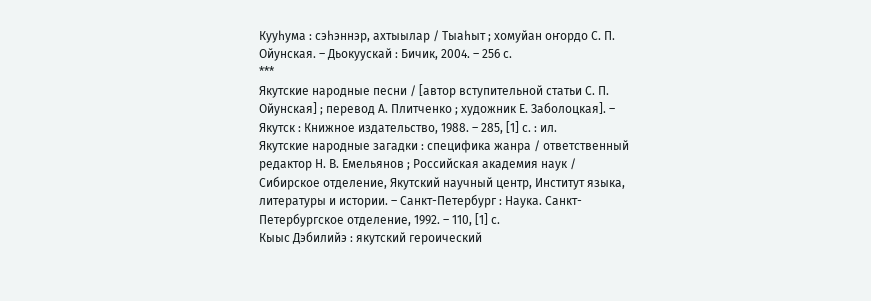Кууһума : сэһэннэр, ахтыылар / Тыаһыт ; хомуйан оҥордо С. П. Ойунская. – Дьокуускай : Бичик, 2004. – 256 с.
***
Якутские народные песни / [автор вступительной статьи С. П. Ойунская] ; перевод А. Плитченко ; художник Е. Заболоцкая]. – Якутск : Книжное издательство, 1988. – 285, [1] с. : ил.
Якутские народные загадки : специфика жанра / ответственный редактор Н. В. Емельянов ; Российская академия наук / Сибирское отделение, Якутский научный центр, Институт языка, литературы и истории. – Санкт-Петербург : Наука. Санкт-Петербургское отделение, 1992. – 110, [1] с.
Кыыс Дэбилийэ : якутский героический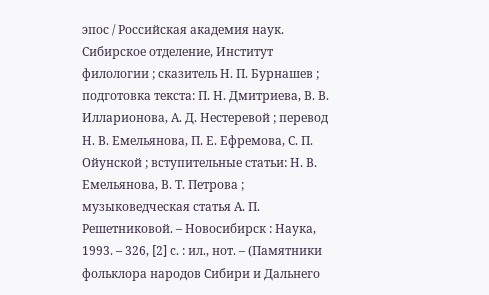эпос / Российская академия наук. Сибирское отделение, Институт филологии ; сказитель Н. П. Бурнашев ; подготовка текста: П. Н. Дмитриева, В. В. Илларионова, А. Д. Нестеревой ; перевод Н. В. Емельянова, П. Е. Ефремова, С. П. Ойунской ; вступительные статьи: Н. В. Емельянова, В. Т. Петрова ; музыковедческая статья А. П. Решетниковой. – Новосибирск : Наука, 1993. – 326, [2] c. : ил., нот. – (Памятники фольклора народов Сибири и Дальнего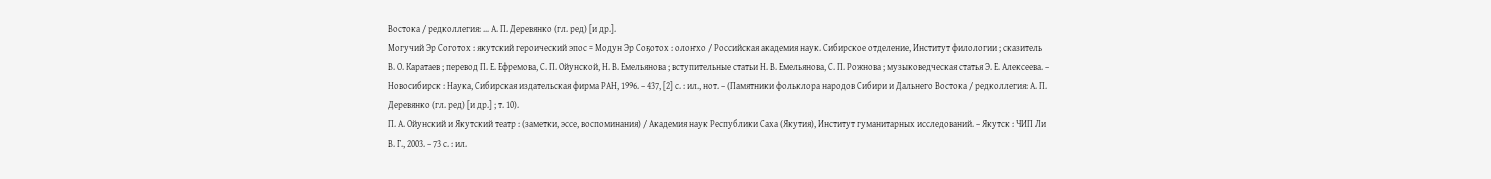Востока / редколлегия: … А. П. Деревянко (гл. ред) [и др.].
Могучий Эр Соготох : якутский героический эпос = Модун Эр Соҕотох : олоҥхо / Российская академия наук. Сибирское отделение, Институт филологии ; сказитель В. О. Каратаев ; перевод П. Е. Ефремова, С. П. Ойунской, Н. В. Емельянова ; вступительные статьи Н. В. Емельянова, С. П. Рожнова ; музыковедческая статья Э. Е. Алексеева. – Новосибирск : Наука, Сибирская издательская фирма РАН, 1996. – 437, [2] с. : ил., нот. – (Памятники фольклора народов Сибири и Дальнего Востока / редколлегия: А. П. Деревянко (гл. ред) [и др.] ; т. 10).
П. А. Ойунский и Якутский театр : (заметки, эссе, воспоминания) / Академия наук Республики Саха (Якутия), Институт гуманитарных исследований. – Якутск : ЧИП Ли В. Г., 2003. – 73 с. : ил.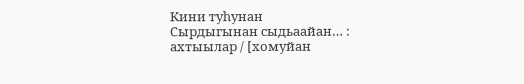Кини туһунан
Сырдыгынан сыдьаайан… : ахтыылар / [хомуйан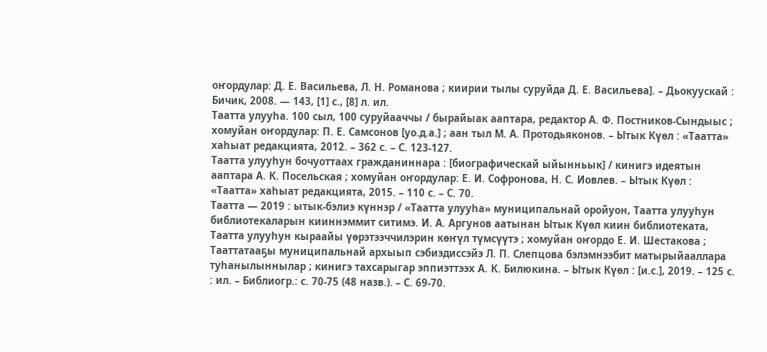оҥордулар: Д. Е. Васильева, Л. Н. Романова ; киирии тылы суруйда Д. Е. Васильева]. – Дьокуускай : Бичик, 2008. — 143, [1] с., [8] л. ил.
Таатта улууһа. 100 сыл, 100 суруйааччы / бырайыак ааптара, редактор А. Ф. Постников-Сындыыс ; хомуйан оҥордулар: П. Е. Самсонов [уо.д.а.] ; аан тыл М. А. Протодьяконов. – Ытык Күөл : «Таатта» хаһыат редакцията, 2012. – 362 с. – С. 123-127.
Таатта улууһун бочуоттаах гражданиннара : [биографическай ыйынньык] / кинигэ идеятын ааптара А. К. Посельская ; хомуйан оҥордулар: Е. И. Софронова, Н. С. Иовлев. – Ытык Күөл : «Таатта» хаһыат редакцията, 2015. – 110 с. – С. 70.
Таатта — 2019 : ытык-бэлиэ күннэр / «Таатта улууһа» муниципальнай оройуон, Таатта улууһун библиотекаларын кииннэммит ситимэ. И. А. Аргунов аатынан Ытык Күөл киин библиотеката, Таатта улууһун кыраайы үөрэтээччилэрин көҥүл түмсүүтэ ; хомуйан оҥордо Е. И. Шестакова ; Тааттатааҕы муниципальнай архыып сэбиэдиссэйэ Л. П. Слепцова бэлэмнээбит матырыйааллара туһанылыннылар ; кинигэ тахсарыгар эппиэттээх А. К. Билюкина. – Ытык Күөл : [и.с.], 2019. – 125 с. : ил. – Библиогр.: с. 70-75 (48 назв.). – С. 69-70.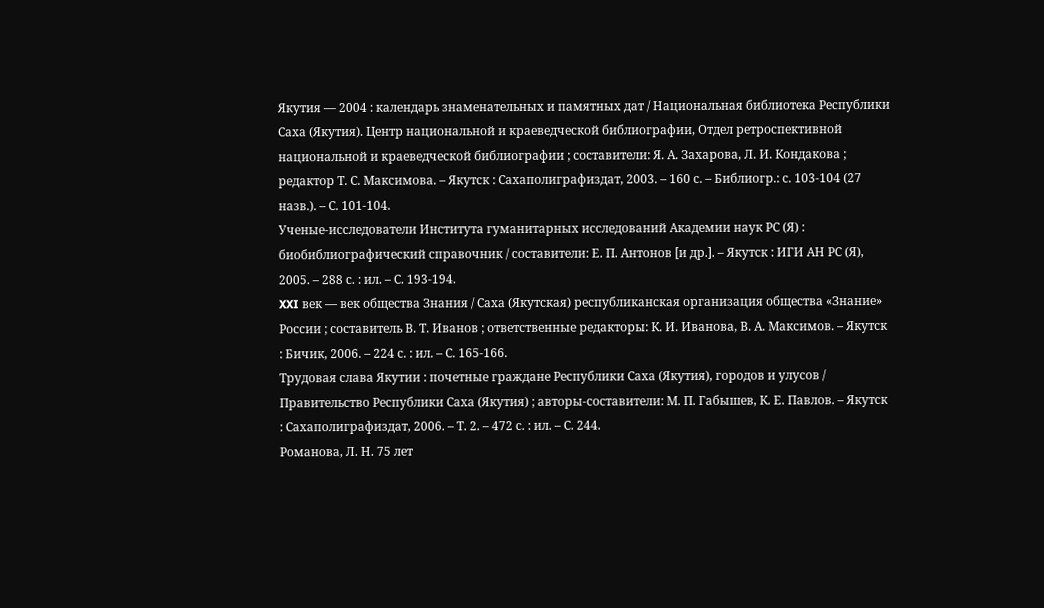Якутия — 2004 : календарь знаменательных и памятных дат / Национальная библиотека Республики Саха (Якутия). Центр национальной и краеведческой библиографии, Отдел ретроспективной национальной и краеведческой библиографии ; составители: Я. А. Захарова, Л. И. Кондакова ; редактор Т. С. Максимова. – Якутск : Сахаполиграфиздат, 2003. – 160 с. – Библиогр.: с. 103-104 (27 назв.). – С. 101-104.
Ученые-исследователи Института гуманитарных исследований Академии наук РС (Я) : биобиблиографический справочник / составители: Е. П. Антонов [и др.]. – Якутск : ИГИ АН РС (Я), 2005. – 288 с. : ил. – С. 193-194.
XXI век — век общества Знания / Саха (Якутская) республиканская организация общества «Знание» России ; составитель В. Т. Иванов ; ответственные редакторы: К. И. Иванова, В. А. Максимов. – Якутск : Бичик, 2006. – 224 с. : ил. – С. 165-166.
Трудовая слава Якутии : почетные граждане Республики Саха (Якутия), городов и улусов / Правительство Республики Саха (Якутия) ; авторы-составители: М. П. Габышев, К. Е. Павлов. – Якутск : Сахаполиграфиздат, 2006. – Т. 2. – 472 с. : ил. – С. 244.
Романова, Л. Н. 75 лет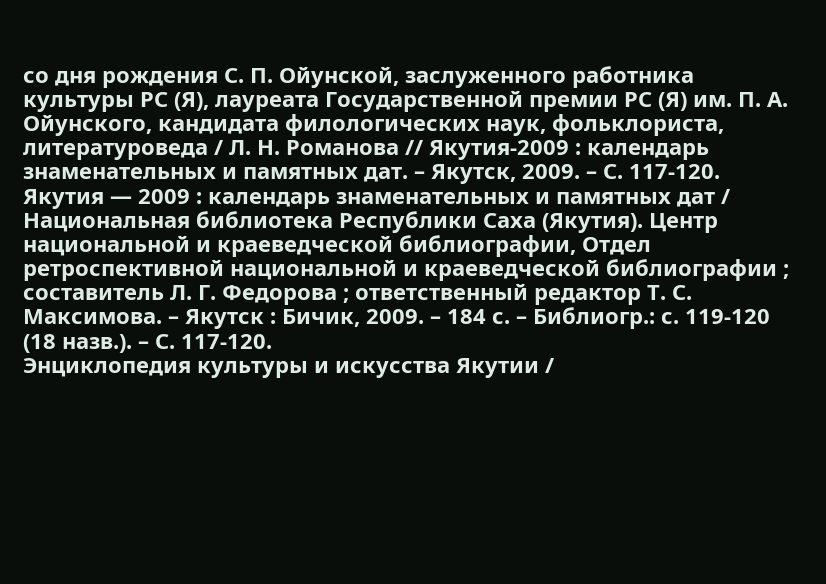со дня рождения С. П. Ойунской, заслуженного работника культуры РС (Я), лауреата Государственной премии РС (Я) им. П. А. Ойунского, кандидата филологических наук, фольклориста, литературоведа / Л. Н. Романова // Якутия-2009 : календарь знаменательных и памятных дат. – Якутск, 2009. – С. 117-120.
Якутия — 2009 : календарь знаменательных и памятных дат / Национальная библиотека Республики Саха (Якутия). Центр национальной и краеведческой библиографии, Отдел ретроспективной национальной и краеведческой библиографии ; составитель Л. Г. Федорова ; ответственный редактор Т. С. Максимова. – Якутск : Бичик, 2009. – 184 с. – Библиогр.: с. 119-120 (18 назв.). – С. 117-120.
Энциклопедия культуры и искусства Якутии /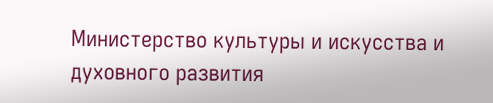Министерство культуры и искусства и духовного развития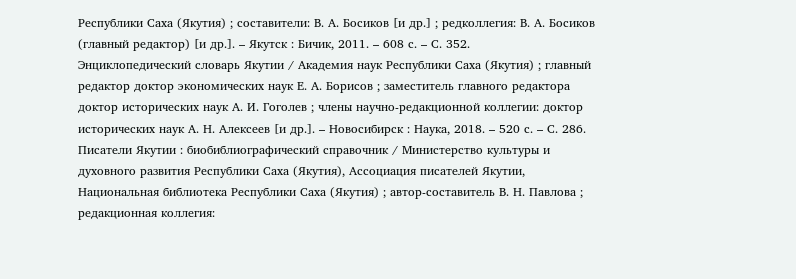Республики Саха (Якутия) ; составители: В. А. Босиков [и др.] ; редколлегия: В. А. Босиков (главный редактор) [и др.]. – Якутск : Бичик, 2011. – 608 с. – С. 352.
Энциклопедический словарь Якутии / Академия наук Республики Саха (Якутия) ; главный редактор доктор экономических наук Е. А. Борисов ; заместитель главного редактора доктор исторических наук А. И. Гоголев ; члены научно-редакционной коллегии: доктор исторических наук А. Н. Алексеев [и др.]. – Новосибирск : Наука, 2018. – 520 с. – С. 286.
Писатели Якутии : биобиблиографический справочник / Министерство культуры и духовного развития Республики Саха (Якутия), Ассоциация писателей Якутии, Национальная библиотека Республики Саха (Якутия) ; автор-составитель В. Н. Павлова ; редакционная коллегия: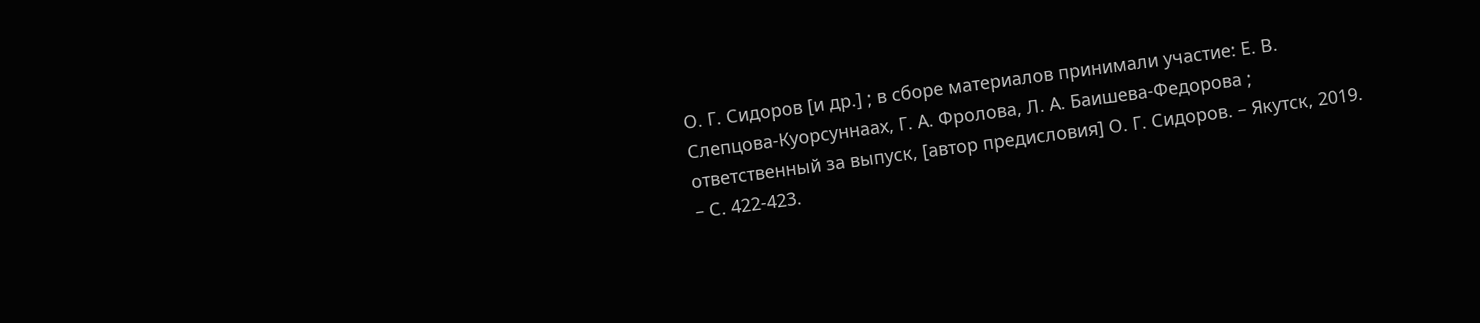О. Г. Сидоров [и др.] ; в сборе материалов принимали участие: Е. В. Слепцова-Куорсуннаах, Г. А. Фролова, Л. А. Баишева-Федорова ; ответственный за выпуск, [автор предисловия] О. Г. Сидоров. – Якутск, 2019. – С. 422-423.